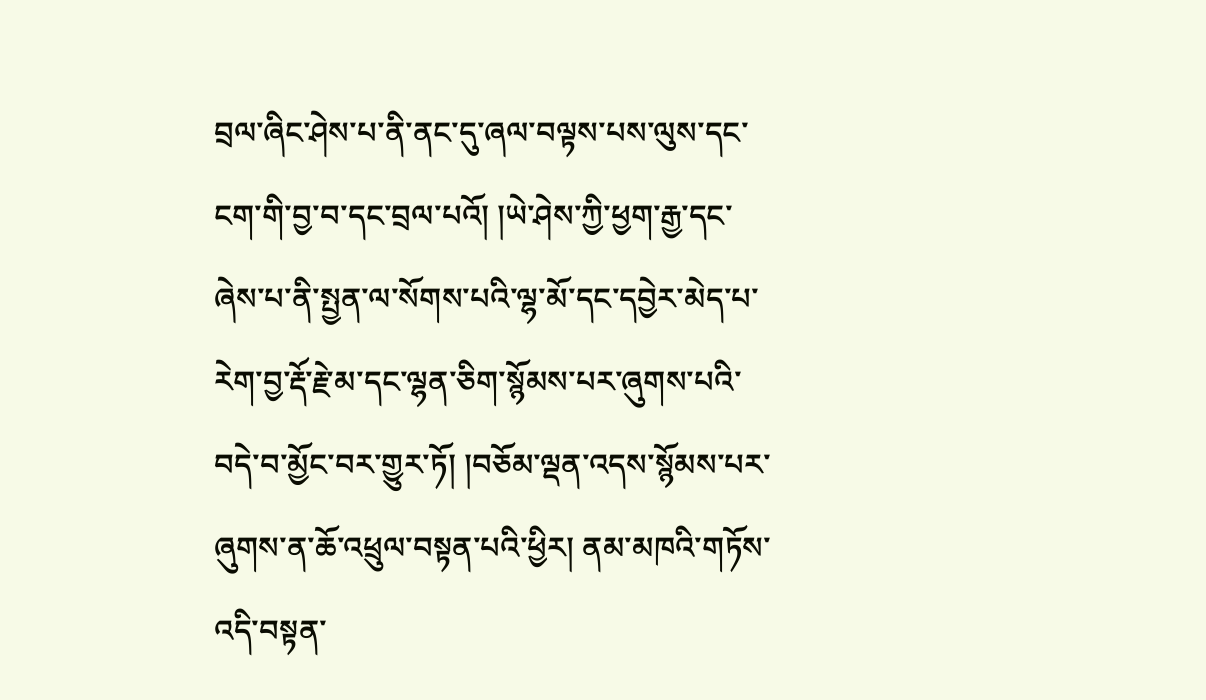བྲལ་ཞིང་ཤེས་པ་ནི་ནང་དུ་ཞལ་བལྟས་པས་ལུས་དང་ངག་གི་བྱ་བ་དང་བྲལ་པའོ། །ཡེ་ཤེས་ཀྱི་ཕྱག་རྒྱ་དང་ཞེས་པ་ནི་སྤྱན་ལ་སོགས་པའི་ལྷ་མོ་དང་དབྱེར་མེད་པ་རེག་བྱ་རྡོ་རྗེ་མ་དང་ལྷན་ཅིག་སྙོམས་པར་ཞུགས་པའི་བདེ་བ་མྱོང་བར་གྱུར་ཏོ། །བཅོམ་ལྡན་འདས་སྙོམས་པར་ཞུགས་ན་ཆོ་འཕྲུལ་བསྟན་པའི་ཕྱིར། ནམ་མཁའི་གཏོས་འདི་བསྟན་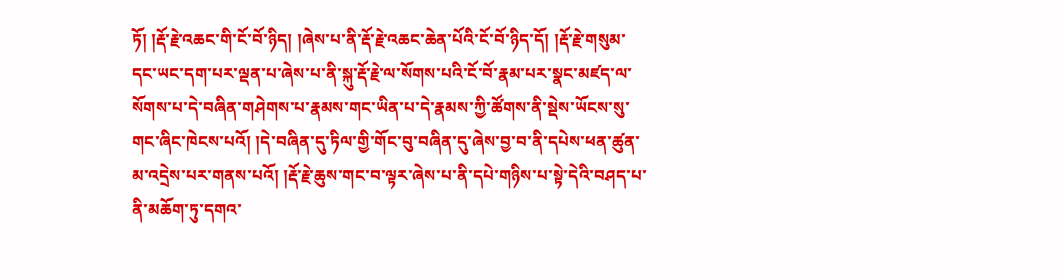ཏོ། །རྡོ་རྗེ་འཆང་གི་ངོ་བོ་ཉིད། །ཞེས་པ་ནི་རྡོ་རྗེ་འཆང་ཆེན་པོའི་ངོ་བོ་ཉིད་དོ། །རྡོ་རྗེ་གསུམ་དང་ཡང་དག་པར་ལྡན་པ་ཞེས་པ་ནི་སྐུ་རྡོ་རྗེ་ལ་སོགས་པའི་ངོ་བོ་རྣམ་པར་སྣང་མཛད་ལ་སོགས་པ་དེ་བཞིན་གཤེགས་པ་རྣམས་གང་ཡིན་པ་དེ་རྣམས་ཀྱི་ཚོགས་ནི་སྡེས་ཡོངས་སུ་གང་ཞིང་ཁེངས་པའོ། །དེ་བཞིན་དུ་ཏིལ་གྱི་གོང་བུ་བཞིན་དུ་ཞེས་བྱ་བ་ནི་དཔེས་ཕན་ཚུན་མ་འདྲེས་པར་གནས་པའོ། །རྡོ་རྗེ་ཆུས་གང་བ་ལྟར་ཞེས་པ་ནི་དཔེ་གཉིས་པ་སྟེ་དེའི་བཤད་པ་ནི་མཆོག་ཏུ་དགའ་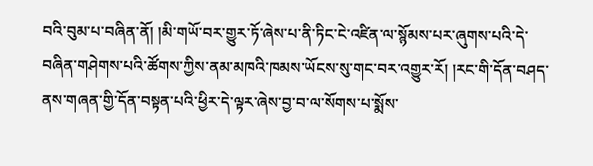བའི་བུམ་པ་བཞིན་ནོ། །མི་གཡོ་བར་གྱུར་ཏོ་ཞེས་པ་ནི་ཏིང་ངེ་འཛིན་ལ་སྙོམས་པར་ཞུགས་པའི་དེ་བཞིན་གཤེགས་པའི་ཚོགས་ཀྱིས་ནམ་མཁའི་ཁམས་ཡོངས་སུ་གང་བར་འགྱུར་རོ། །རང་གི་དོན་བཤད་ནས་གཞན་གྱི་དོན་བསྟན་པའི་ཕྱིར་དེ་ལྟར་ཞེས་བྱ་བ་ལ་སོགས་པ་སྨོས་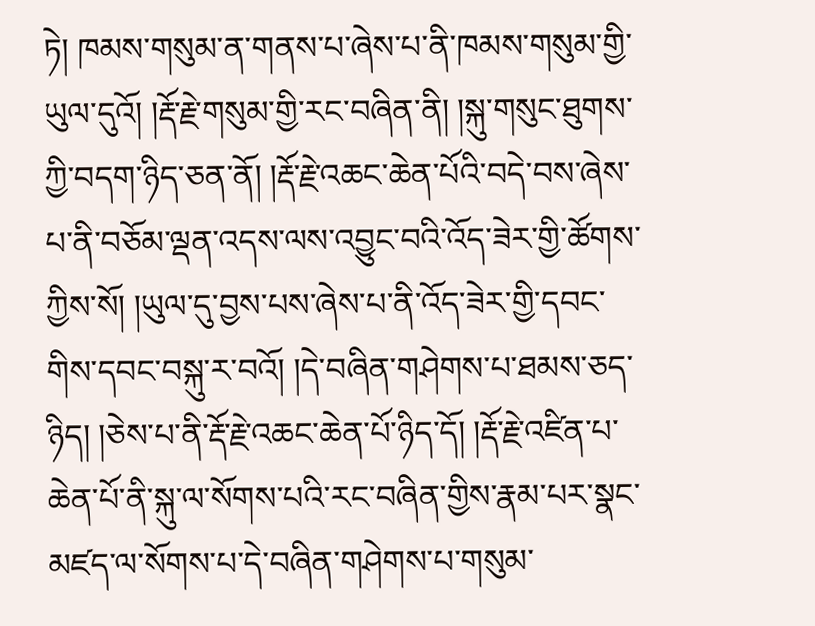ཏེ། ཁམས་གསུམ་ན་གནས་པ་ཞེས་པ་ནི་ཁམས་གསུམ་གྱི་ཡུལ་དུའོ། །རྡོ་རྗེ་གསུམ་གྱི་རང་བཞིན་ནི། །སྐུ་གསུང་ཐུགས་ཀྱི་བདག་ཉིད་ཅན་ནོ། །རྡོ་རྗེ་འཆང་ཆེན་པོའི་བདེ་བས་ཞེས་པ་ནི་བཅོམ་ལྡན་འདས་ལས་འབྱུང་བའི་འོད་ཟེར་གྱི་ཚོགས་ཀྱིས་སོ། །ཡུལ་དུ་བྱས་པས་ཞེས་པ་ནི་འོད་ཟེར་གྱི་དབང་གིས་དབང་བསྐུ་ར་བའོ། །དེ་བཞིན་གཤེགས་པ་ཐམས་ཅད་ཉིད། །ཅེས་པ་ནི་རྡོ་རྗེ་འཆང་ཆེན་པོ་ཉིད་དོ། །རྡོ་རྗེ་འཛིན་པ་ཆེན་པོ་ནི་སྐུ་ལ་སོགས་པའི་རང་བཞིན་གྱིས་རྣམ་པར་སྣང་མཛད་ལ་སོགས་པ་དེ་བཞིན་གཤེགས་པ་གསུམ་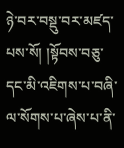ཉེ་བར་བསྡུ་བར་མཛད་པས་སོ། །སྟོབས་བཅུ་དང་མི་འཇིགས་པ་བཞི་ལ་སོགས་པ་ཞེས་པ་ནི་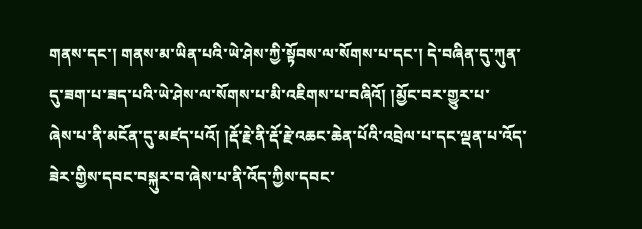གནས་དང་། གནས་མ་ཡིན་པའི་ཡེ་ཤེས་ཀྱི་སྟོབས་ལ་སོགས་པ་དང་། དེ་བཞིན་དུ་ཀུན་དུ་ཟག་པ་ཟད་པའི་ཡེ་ཤེས་ལ་སོགས་པ་མི་འཇིགས་པ་བཞིའོ། །མྱོང་བར་གྱུར་པ་
ཞེས་པ་ནི་མངོན་དུ་མཛད་པའོ། །རྡོ་རྗེ་ནི་རྡོ་རྗེ་འཆང་ཆེན་པོའི་འབྲེལ་པ་དང་ལྡན་པ་འོད་ཟེར་གྱིས་དབང་བསྐུར་བ་ཞེས་པ་ནི་འོད་ཀྱིས་དབང་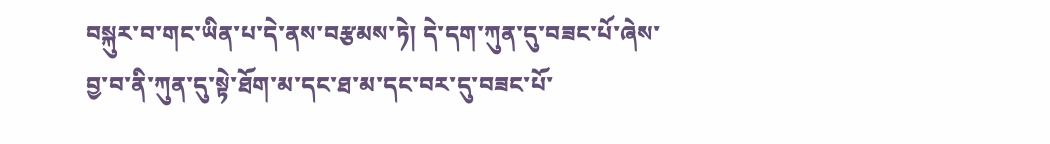བསྐུར་བ་གང་ཡིན་པ་དེ་ནས་བརྩམས་ཏེ། དེ་དག་ཀུན་དུ་བཟང་པོ་ཞེས་བྱ་བ་ནི་ཀུན་དུ་སྟེ་ཐོག་མ་དང་ཐ་མ་དང་བར་དུ་བཟང་པོ་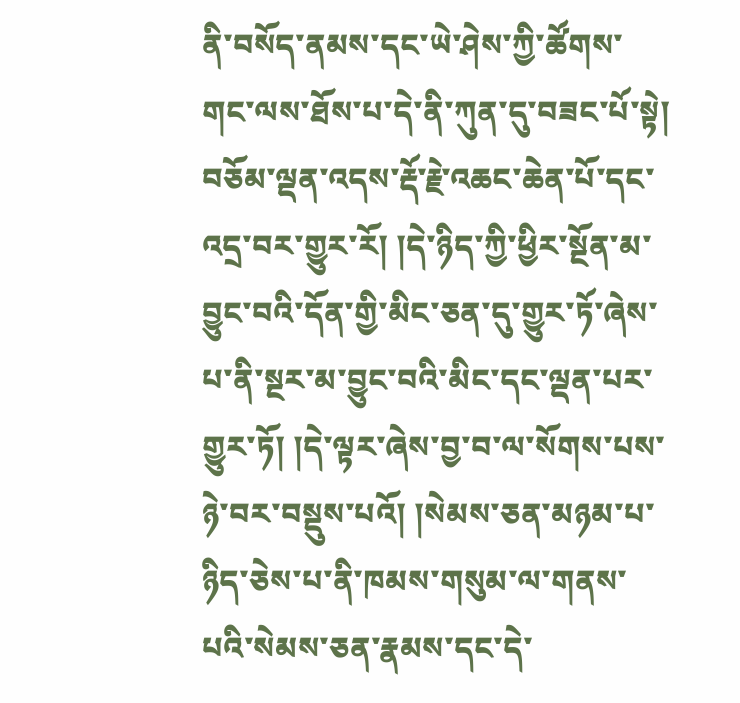ནི་བསོད་ནམས་དང་ཡེ་ཤེས་ཀྱི་ཚོགས་གང་ལས་ཐོས་པ་དེ་ནི་ཀུན་དུ་བཟང་པོ་སྟེ། བཅོམ་ལྡན་འདས་རྡོ་རྗེ་འཆང་ཆེན་པོ་དང་འདྲ་བར་གྱུར་རོ། །དེ་ཉིད་ཀྱི་ཕྱིར་སྔོན་མ་བྱུང་བའི་དོན་གྱི་མིང་ཅན་དུ་གྱུར་ཏོ་ཞེས་པ་ནི་སྔར་མ་བྱུང་བའི་མིང་དང་ལྡན་པར་གྱུར་ཏོ། །དེ་ལྟར་ཞེས་བྱ་བ་ལ་སོགས་པས་ཉེ་བར་བསྡུས་པའོ། །སེམས་ཅན་མཉམ་པ་ཉིད་ཅེས་པ་ནི་ཁམས་གསུམ་ལ་གནས་པའི་སེམས་ཅན་རྣམས་དང་དེ་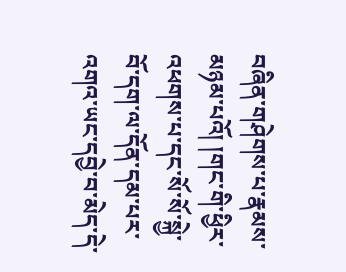བཞིན་གཤེགས་པ་རྣམས་མཉམ་པའོ། །གང་གི་ཕྱིར་འཕགས་པ་དང་སོ་སོ་སྐྱེ་བོ་དག་ལ་དོན་དམ་པར་འགའ་ཡང་དབྱེ་བ་མེད་དེ་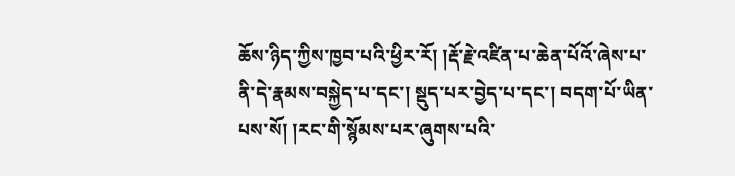ཆོས་ཉིད་ཀྱིས་ཁྱབ་པའི་ཕྱིར་རོ། །རྡོ་རྗེ་འཛིན་པ་ཆེན་པོའོ་ཞེས་པ་ནི་དེ་རྣམས་བསྐྱེད་པ་དང་། སྡུད་པར་བྱེད་པ་དང་། བདག་པོ་ཡིན་པས་སོ། །རང་གི་སྙོམས་པར་ཞུགས་པའི་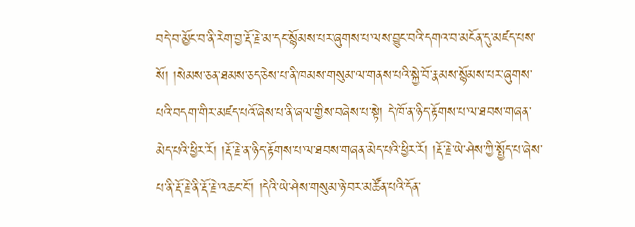བདེ་བ་མྱོང་བ་ནི་རེག་བྱ་རྡོ་རྗེ་མ་དང་སྙོམས་པར་ཞུགས་པ་ལས་བྱུང་བའི་དགའ་བ་མངོན་དུ་མཛད་པས་སོ། །སེམས་ཅན་ཐམས་ཅད་ཅེས་པ་ནི་ཁམས་གསུམ་ལ་གནས་པའི་སྐྱེ་བོ་རྣམས་སྙོམས་པར་ཞུགས་པའི་བདག་གིར་མཛད་པའོ་ཞེས་པ་ནི་ཞལ་གྱིས་བཞེས་པ་སྟེ། དེ་ཁོ་ན་ཉིད་རྟོགས་པ་ལ་ཐབས་གཞན་མེད་པའི་ཕྱིར་རོ། །རྡོ་རྗེ་ན་ཉིད་རྟོགས་པ་ལ་ཐབས་གཞན་མེད་པའི་ཕྱིར་རོ། །རྡོ་རྗེ་ཡེ་ཤེས་ཀྱི་སྤྱོད་པ་ཞེས་པ་ནི་རྡོ་རྗེ་ནི་རྡོ་རྗེ་འཆང་ངོ་། །དེའི་ཡེ་ཤེས་གསུམ་ཉེ་བར་མཚོན་པའི་དོན་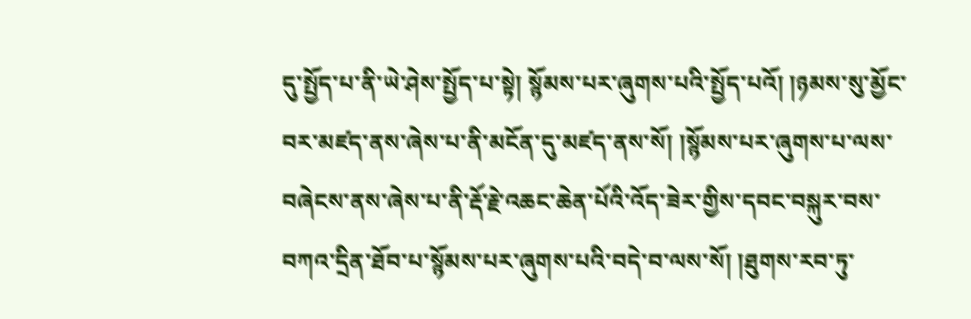དུ་སྤྱོད་པ་ནི་ཡེ་ཤེས་སྤྱོད་པ་སྟེ། སྙོམས་པར་ཞུགས་པའི་སྤྱོད་པའོ། །ཉམས་སུ་མྱོང་བར་མཛད་ནས་ཞེས་པ་ནི་མངོན་དུ་མཛད་ནས་སོ། །སྙོམས་པར་ཞུགས་པ་ལས་བཞེངས་ནས་ཞེས་པ་ནི་རྡོ་རྗེ་འཆང་ཆེན་པོའི་འོད་ཟེར་གྱིས་དབང་བསྐུར་བས་བཀའ་དྲིན་ཐོབ་པ་སྙོམས་པར་ཞུགས་པའི་བདེ་བ་ལས་སོ། །ཐུགས་རབ་ཏུ་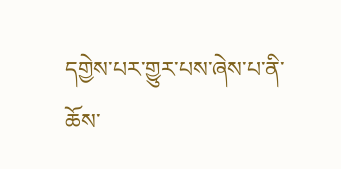དགྱེས་པར་གྱུར་པས་ཞེས་པ་ནི་ཆོས་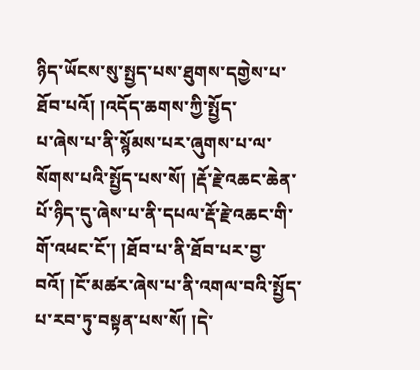ཉིད་ཡོངས་སུ་སྤྱད་པས་ཐུགས་དགྱེས་པ་ཐོབ་པའོ། །འདོད་ཆགས་ཀྱི་སྤྱོད་
པ་ཞེས་པ་ནི་སྙོམས་པར་ཞུགས་པ་ལ་སོགས་པའི་སྤྱོད་པས་སོ། །རྡོ་རྗེ་འཆང་ཆེན་པོ་ཉིད་དུ་ཞེས་པ་ནི་དཔལ་རྡོ་རྗེ་འཆང་གི་གོ་འཕང་ངོ་། །ཐོབ་པ་ནི་ཐོབ་པར་བྱ་བའོ། །ངོ་མཚར་ཞེས་པ་ནི་འགལ་བའི་སྤྱོད་པ་རབ་ཏུ་བསྟན་པས་སོ། །དེ་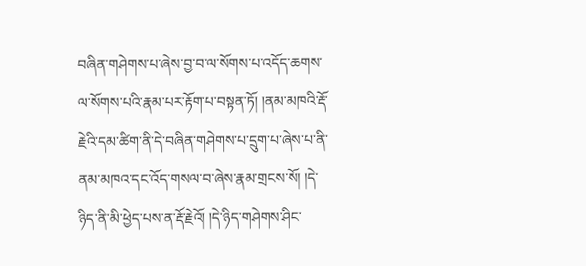བཞིན་གཤེགས་པ་ཞེས་བྱ་བ་ལ་སོགས་པ་འདོད་ཆགས་ལ་སོགས་པའི་རྣམ་པར་རྟོག་པ་བསྟན་ཏོ། །ནམ་མཁའི་རྡོ་རྗེའི་དམ་ཚིག་ནི་དེ་བཞིན་གཤེགས་པ་དྲུག་པ་ཞེས་པ་ནི་ནམ་མཁའ་དང་འོད་གསལ་བ་ཞེས་རྣམ་གྲངས་སོ། །དེ་ཉིད་ནི་མི་ཕྱེད་པས་ན་རྡོ་རྗེའོ། །དེ་ཉིད་གཤེགས་ཤིང་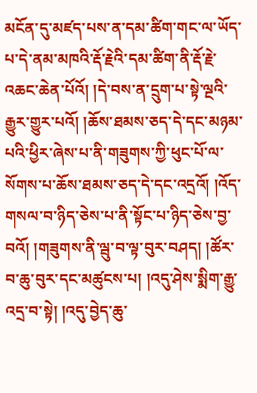མངོན་དུ་མཛད་པས་ན་དམ་ཚིག་གང་ལ་ཡོད་པ་དེ་ནམ་མཁའི་རྡོ་རྗེའི་དམ་ཚིག་ནི་རྡོ་རྗེ་འཆང་ཆེན་པོའོ། །དེ་བས་ན་དྲུག་པ་སྟེ་ལྔའི་རྒྱུར་གྱུར་པའོ། །ཆོས་ཐམས་ཅད་དེ་དང་མཉམ་པའི་ཕྱིར་ཞེས་པ་ནི་གཟུགས་ཀྱི་ཕུང་པོ་ལ་སོགས་པ་ཆོས་ཐམས་ཅད་དེ་དང་འདྲའོ། །འོད་གསལ་བ་ཉིད་ཅེས་པ་ནི་སྟོང་པ་ཉིད་ཅེས་བྱ་བའོ། །གཟུགས་ནི་ལྦུ་བ་ལྟ་བུར་བཤད། །ཚོར་བ་ཆུ་བུར་དང་མཚུངས་པ། །འདུ་ཤེས་སྨིག་རྒྱུ་འདྲ་བ་སྟེ། །འདུ་བྱེད་ཆུ་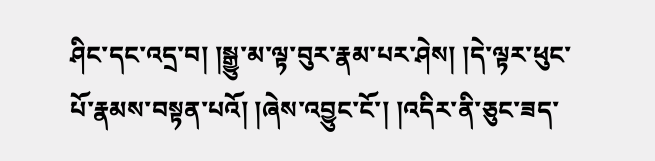ཤིང་དང་འདྲ་བ། །སྒྱུ་མ་ལྟ་བུར་རྣམ་པར་ཤེས། །དེ་ལྟར་ཕུང་པོ་རྣམས་བསྟན་པའོ། །ཞེས་འབྱུང་ངོ་། །འདིར་ནི་ཅུང་ཟད་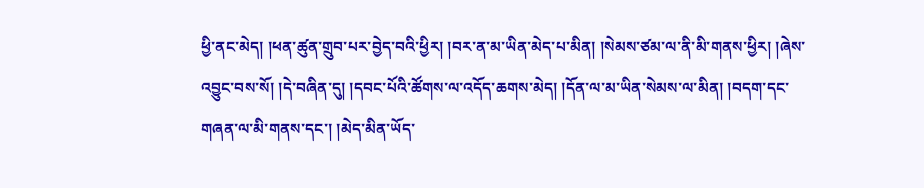ཕྱི་ནང་མེད། །ཕན་ཚུན་གྲུབ་པར་བྱེད་བའི་ཕྱིར། །བར་ན་མ་ཡིན་མེད་པ་མིན། །སེམས་ཙམ་ལ་ནི་མི་གནས་ཕྱིར། །ཞེས་འབྱུང་བས་སོ། །དེ་བཞིན་དུ། །དབང་པོའི་ཚོགས་ལ་འདོད་ཆགས་མེད། །དོན་ལ་མ་ཡིན་སེམས་ལ་མིན། །བདག་དང་གཞན་ལ་མི་གནས་དང་། །མེད་མིན་ཡོད་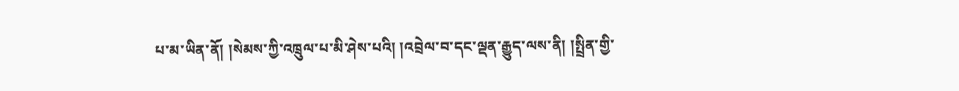པ་མ་ཡིན་ནོ། །སེམས་ཀྱི་འཁྲུལ་པ་མི་ཤེས་པའི། །འབྲེལ་བ་དང་ལྡན་རྒྱུད་ལས་ནི། །སྤྲིན་གྱི་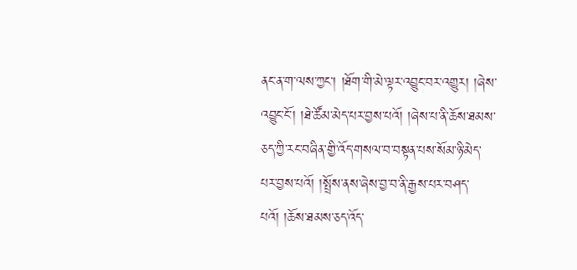ནང་ན་ག་ལས་ཀྱང་། །ཐོག་གི་མེ་ལྟར་འབྱུང་བར་འགྱུར། །ཞེས་འབྱུང་ངོ་། །ཐེ་ཚོམ་མེད་པར་བྱས་པའོ། །ཞེས་པ་ནི་ཆོས་ཐམས་ཅད་ཀྱི་རང་བཞིན་གྱི་འོད་གསལ་བ་བསྟན་པས་སོམ་ཉི་མེད་པར་བྱས་པའོ། །སྤྲོས་ནས་ཞེས་བྱ་བ་ནི་རྒྱས་པར་བཤད་པའོ། །ཆོས་ཐམས་ཅད་འོད་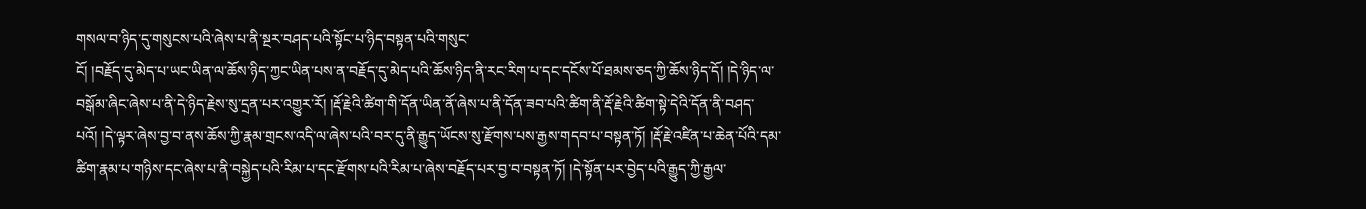གསལ་བ་ཉིད་དུ་གསུངས་པའི་ཞེས་པ་ནི་སྔར་བཤད་པའི་སྟོང་པ་ཉིད་བསྟན་པའི་གསུང་
ངོ། །བརྗོད་དུ་མེད་པ་ཡང་ཡིན་ལ་ཆོས་ཉིད་ཀྱང་ཡིན་པས་ན་བརྗོད་དུ་མེད་པའི་ཆོས་ཉིད་ནི་རང་རིག་པ་དང་དངོས་པོ་ཐམས་ཅད་ཀྱི་ཆོས་ཉིད་དོ། །དེ་ཉིད་ལ་བསྒོམ་ཞིང་ཞེས་པ་ནི་དེ་ཉིད་རྗེས་སུ་དྲན་པར་འགྱུར་རོ། །རྡོ་རྗེའི་ཚིག་གི་དོན་ཡིན་ནོ་ཞེས་པ་ནི་དོན་ཟབ་པའི་ཚིག་ནི་རྡོ་རྗེའི་ཚིག་སྟེ་དེའི་དོན་ནི་བཤད་པའོ། །དེ་ལྟར་ཞེས་བྱ་བ་ནས་ཆོས་ཀྱི་རྣམ་གྲངས་འདི་ལ་ཞེས་པའི་བར་དུ་ནི་རྒྱུད་ཡོངས་སུ་རྫོགས་པས་རྒྱས་གདབ་པ་བསྟན་ཏོ། །རྡོ་རྗེ་འཛིན་པ་ཆེན་པོའི་དམ་ཚིག་རྣམ་པ་གཉིས་དང་ཞེས་པ་ནི་བསྐྱེད་པའི་རིམ་པ་དང་རྫོགས་པའི་རིམ་པ་ཞེས་བརྗོད་པར་བྱ་བ་བསྟན་ཏོ། །དེ་སྟོན་པར་བྱེད་པའི་རྒྱུད་ཀྱི་རྒྱལ་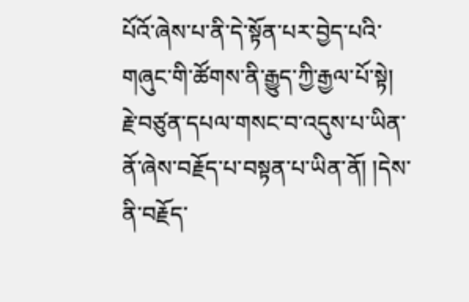པོའོ་ཞེས་པ་ནི་དེ་སྟོན་པར་བྱེད་པའི་གཞུང་གི་ཚོགས་ནི་རྒྱུད་ཀྱི་རྒྱལ་པོ་སྟེ། རྗེ་བཙུན་དཔལ་གསང་བ་འདུས་པ་ཡིན་ནོ་ཞེས་བརྗོད་པ་བསྟན་པ་ཡིན་ནོ། །དེས་ནི་བརྗོད་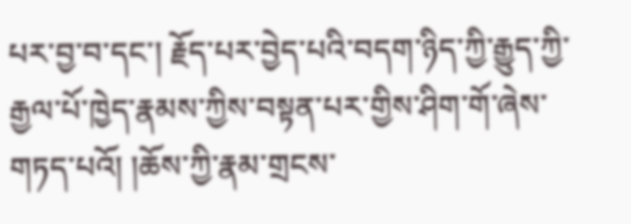པར་བྱ་བ་དང་། རྗོད་པར་བྱེད་པའི་བདག་ཉིད་ཀྱི་རྒྱུད་ཀྱི་རྒྱལ་པོ་ཁྱེད་རྣམས་ཀྱིས་བསྟན་པར་གྱིས་ཤིག་གོ་ཞེས་གཏད་པའོ། །ཆོས་ཀྱི་རྣམ་གྲངས་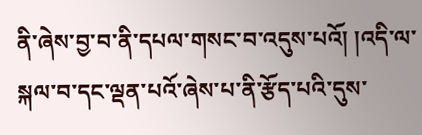ནི་ཞེས་བྱ་བ་ནི་དཔལ་གསང་བ་འདུས་པའོ། །འདི་ལ་སྐལ་བ་དང་ལྡན་པའོ་ཞེས་པ་ནི་རྩོད་པའི་དུས་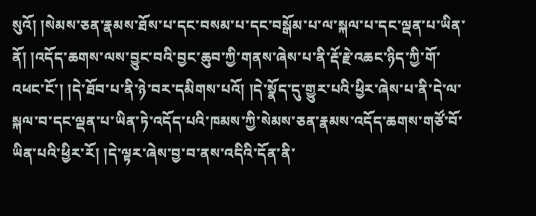སུའོ། །སེམས་ཅན་རྣམས་ཐོས་པ་དང་བསམ་པ་དང་བསྒོམ་པ་ལ་སྐལ་པ་དང་ལྡན་པ་ཡིན་ནོ། །འདོད་ཆགས་ལས་བྱུང་བའི་བྱང་ཆུབ་ཀྱི་གནས་ཞེས་པ་ནི་རྡོ་རྗེ་འཆང་ཉིད་ཀྱི་གོ་འཕང་ངོ་། །དེ་ཐོབ་པ་ནི་ཉེ་བར་དམིགས་པའོ། །དེ་སྣོད་དུ་གྱུར་པའི་ཕྱིར་ཞེས་པ་ནི་དེ་ལ་སྐལ་བ་དང་ལྡན་པ་ཡིན་ཏེ་འདོད་པའི་ཁམས་ཀྱི་སེམས་ཅན་རྣམས་འདོད་ཆགས་གཙོ་བོ་ཡིན་པའི་ཕྱིར་རོ། །དེ་ལྟར་ཞེས་བྱ་བ་ནས་འདིའི་དོན་ནི་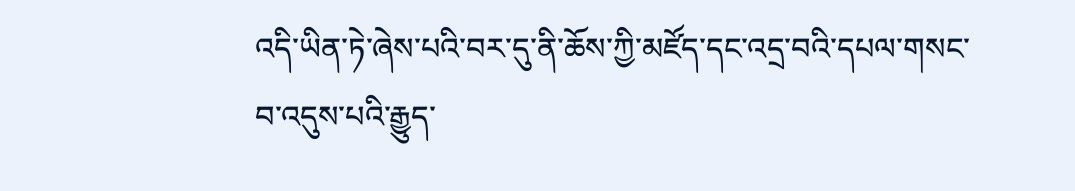འདི་ཡིན་ཏེ་ཞེས་པའི་བར་དུ་ནི་ཆོས་ཀྱི་མཛོད་དང་འདྲ་བའི་དཔལ་གསང་བ་འདུས་པའི་རྒྱུད་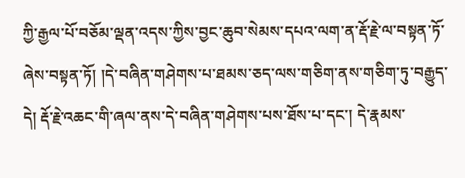ཀྱི་རྒྱལ་པོ་བཅོམ་ལྡན་འདས་ཀྱིས་བྱང་ཆུབ་སེམས་དཔའ་ལག་ན་རྡོ་རྗེ་ལ་བསྟན་ཏོ་ཞེས་བསྟན་ཏོ། །དེ་བཞིན་གཤེགས་པ་ཐམས་ཅད་ལས་གཅིག་ནས་གཅིག་ཏུ་བརྒྱུད་དེ། རྡོ་རྗེ་འཆང་གི་ཞལ་ནས་དེ་བཞིན་གཤེགས་པས་ཐོས་པ་དང་། དེ་རྣམས་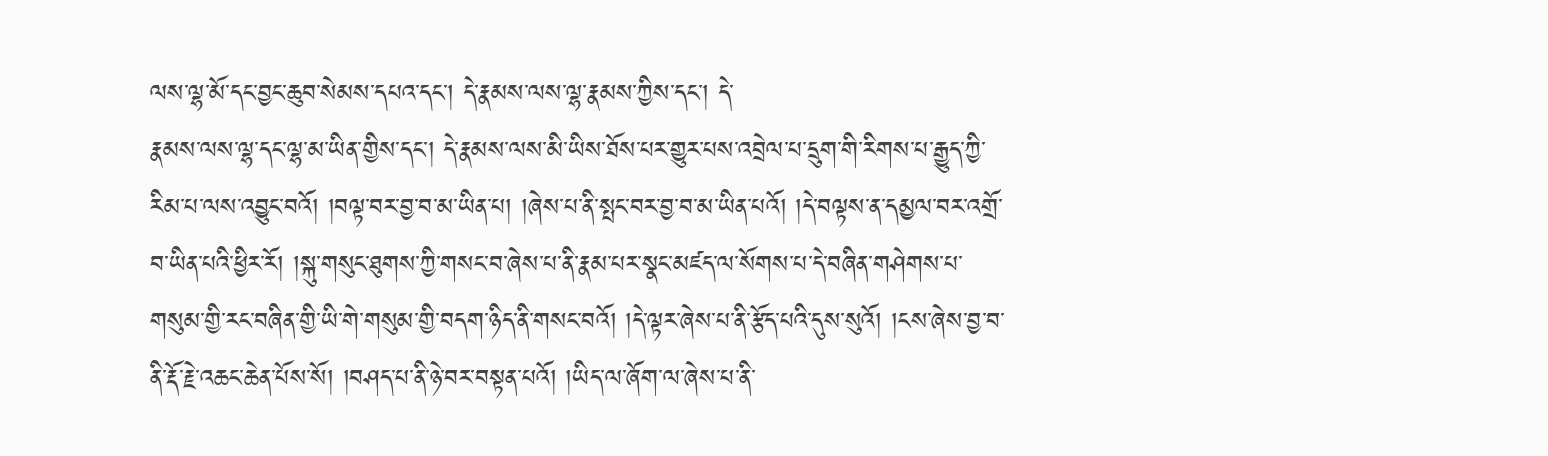ལས་ལྷ་མོ་དང་བྱང་ཆུབ་སེམས་དཔའ་དང་། དེ་རྣམས་ལས་ལྷ་རྣམས་ཀྱིས་དང་། དེ་
རྣམས་ལས་ལྷ་དང་ལྷ་མ་ཡིན་གྱིས་དང་། དེ་རྣམས་ལས་མི་ཡིས་ཐོས་པར་གྱུར་པས་འབྲེལ་པ་དྲུག་གི་རིགས་པ་རྒྱུད་ཀྱི་རིམ་པ་ལས་འབྱུང་བའོ། །བལྟ་བར་བྱ་བ་མ་ཡིན་པ། །ཞེས་པ་ནི་སྤང་བར་བྱ་བ་མ་ཡིན་པའོ། །དེ་བལྟས་ན་དམྱལ་བར་འགྲོ་བ་ཡིན་པའི་ཕྱིར་རོ། །སྐུ་གསུང་ཐུགས་ཀྱི་གསང་བ་ཞེས་པ་ནི་རྣམ་པར་སྣང་མཛད་ལ་སོགས་པ་དེ་བཞིན་གཤེགས་པ་གསུམ་གྱི་རང་བཞིན་གྱི་ཡི་གེ་གསུམ་གྱི་བདག་ཉིད་ནི་གསང་བའོ། །དེ་ལྟར་ཞེས་པ་ནི་རྩོད་པའི་དུས་སུའོ། །ངས་ཞེས་བྱ་བ་ནི་རྡོ་རྗེ་འཆང་ཆེན་པོས་སོ། །བཤད་པ་ནི་ཉེ་བར་བསྟན་པའོ། །ཡིད་ལ་ཞོག་ལ་ཞེས་པ་ནི་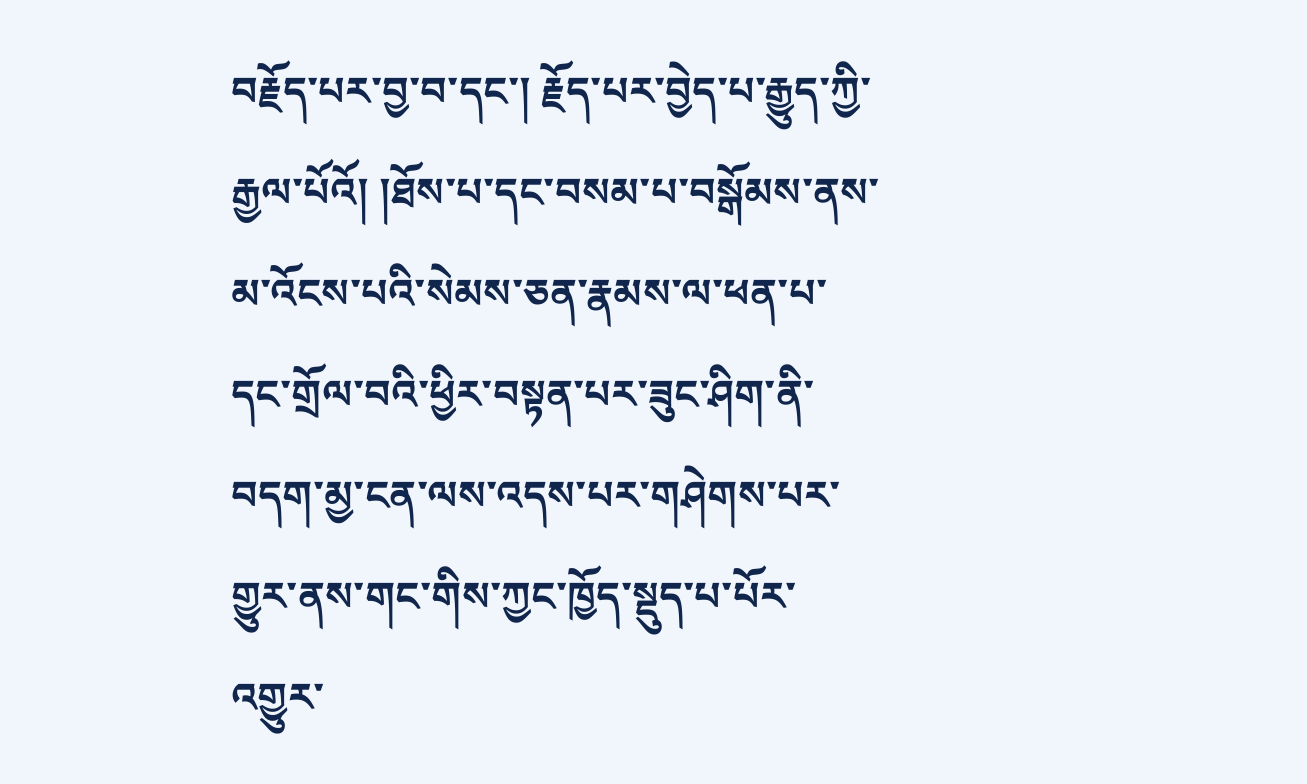བརྗོད་པར་བྱ་བ་དང་། རྗོད་པར་བྱེད་པ་རྒྱུད་ཀྱི་རྒྱལ་པོའོ། །ཐོས་པ་དང་བསམ་པ་བསྒོམས་ནས་མ་འོངས་པའི་སེམས་ཅན་རྣམས་ལ་ཕན་པ་དང་གྲོལ་བའི་ཕྱིར་བསྟན་པར་ཟུང་ཤིག་ནི་བདག་མྱ་ངན་ལས་འདས་པར་གཤེགས་པར་གྱུར་ནས་གང་གིས་ཀྱང་ཁྱོད་སྡུད་པ་པོར་འགྱུར་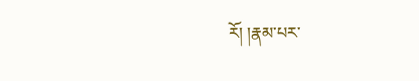རོ། །རྣམ་པར་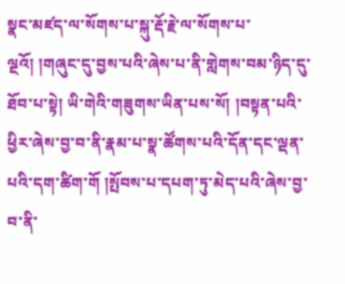སྣང་མཛད་ལ་སོགས་པ་སྐུ་རྡོ་རྗེ་ལ་སོགས་པ་ལྔའོ། །གཞུང་དུ་བྱས་པའི་ཞེས་པ་ནི་གླེགས་བམ་ཉིད་དུ་ཐོབ་པ་སྟེ། ཡི་གེའི་གཟུགས་ཡིན་པས་སོ། །བསྟན་པའི་ཕྱིར་ཞེས་བྱ་བ་ནི་རྣམ་པ་སྣ་ཚོགས་པའི་དོན་དང་ལྡན་པའི་དག་ཚིག་གོ །སྤོབས་པ་དཔག་ཏུ་མེད་པའི་ཞེས་བྱ་བ་ནི་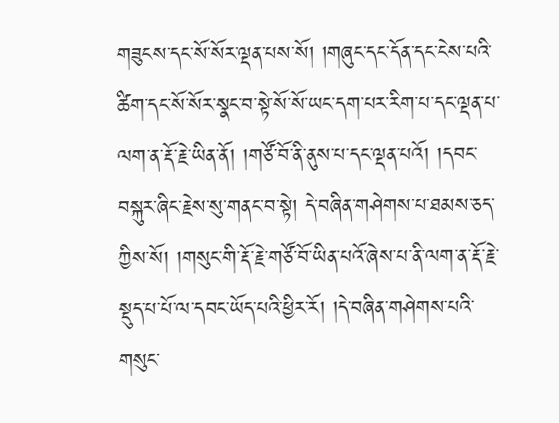གཟུངས་དང་སོ་སོར་ལྡན་པས་སོ། །གཞུང་དང་དོན་དང་ངེས་པའི་ཚིག་དང་སོ་སོར་སྣང་བ་སྟེ་སོ་སོ་ཡང་དག་པར་རིག་པ་དང་ལྡན་པ་ལག་ན་རྡོ་རྗེ་ཡིན་ནོ། །གཙོ་བོ་ནི་ནུས་པ་དང་ལྡན་པའོ། །དབང་བསྐུར་ཞིང་རྗེས་སུ་གནང་བ་སྟེ། དེ་བཞིན་གཤེགས་པ་ཐམས་ཅད་ཀྱིས་སོ། །གསུང་གི་རྡོ་རྗེ་གཙོ་བོ་ཡིན་པའོ་ཞེས་པ་ནི་ལག་ན་རྡོ་རྗེ་སྡུད་པ་པོ་ལ་དབང་ཡོད་པའི་ཕྱིར་རོ། །དེ་བཞིན་གཤེགས་པའི་གསུང་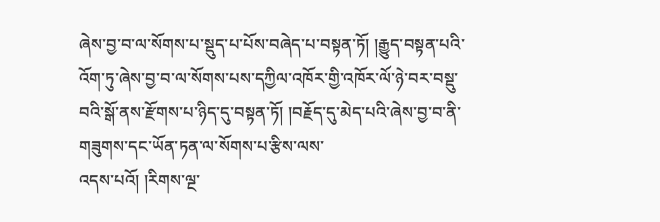ཞེས་བྱ་བ་ལ་སོགས་པ་སྡུད་པ་པོས་བཞེད་པ་བསྟན་ཏོ། །རྒྱུད་བསྟན་པའི་འོག་ཏུ་ཞེས་བྱ་བ་ལ་སོགས་པས་དཀྱིལ་འཁོར་གྱི་འཁོར་ལོ་ཉེ་བར་བསྡུ་བའི་སྒོ་ནས་རྫོགས་པ་ཉིད་དུ་བསྟན་ཏོ། །བརྗོད་དུ་མེད་པའི་ཞེས་བྱ་བ་ནི་གཟུགས་དང་ཡོན་ཏན་ལ་སོགས་པ་རྩིས་ལས་
འདས་པའོ། །རིགས་ལྔ་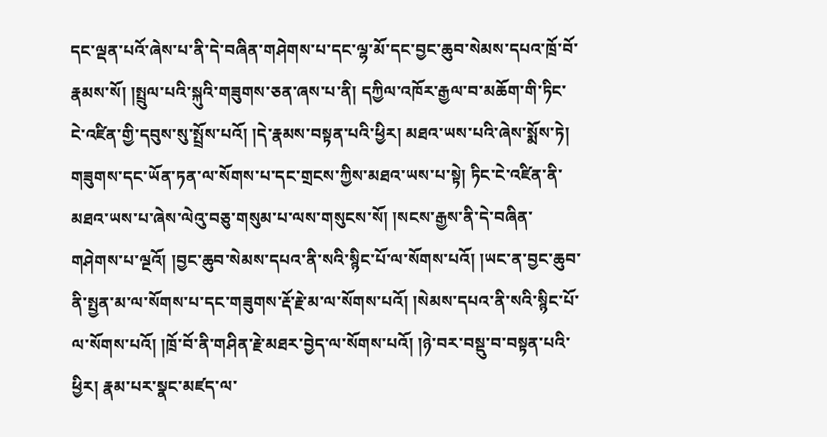དང་ལྡན་པའོ་ཞེས་པ་ནི་དེ་བཞིན་གཤེགས་པ་དང་ལྷ་མོ་དང་བྱང་ཆུབ་སེམས་དཔའ་ཁྲོ་བོ་རྣམས་སོ། །སྤྲུལ་པའི་སྐུའི་གཟུགས་ཅན་ཞས་པ་ནི། དཀྱིལ་འཁོར་རྒྱལ་བ་མཆོག་གི་ཏིང་ངེ་འཛིན་གྱི་དབུས་སུ་སྤྲོས་པའོ། །དེ་རྣམས་བསྟན་པའི་ཕྱིར། མཐའ་ཡས་པའི་ཞེས་སྨོས་ཏེ། གཟུགས་དང་ཡོན་ཏན་ལ་སོགས་པ་དང་གྲངས་ཀྱིས་མཐའ་ཡས་པ་སྟེ། ཏིང་ངེ་འཛིན་ནི་མཐའ་ཡས་པ་ཞེས་ལེའུ་བཅུ་གསུམ་པ་ལས་གསུངས་སོ། །སངས་རྒྱས་ནི་དེ་བཞིན་གཤེགས་པ་ལྔའོ། །བྱང་ཆུབ་སེམས་དཔའ་ནི་སའི་སྙིང་པོ་ལ་སོགས་པའོ། །ཡང་ན་བྱང་ཆུབ་ནི་སྤྱན་མ་ལ་སོགས་པ་དང་གཟུགས་རྡོ་རྗེ་མ་ལ་སོགས་པའོ། །སེམས་དཔའ་ནི་སའི་སྙིང་པོ་ལ་སོགས་པའོ། །ཁྲོ་བོ་ནི་གཤིན་རྗེ་མཐར་བྱེད་ལ་སོགས་པའོ། །ཉེ་བར་བསྡུ་བ་བསྟན་པའི་ཕྱིར། རྣམ་པར་སྣང་མཛད་ལ་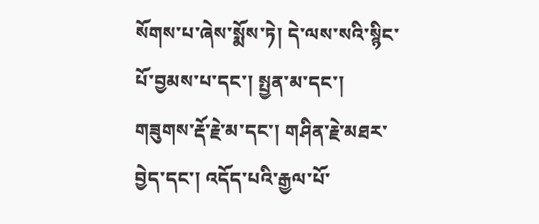སོགས་པ་ཞེས་སྨོས་ཏེ། དེ་ལས་སའི་སྙིང་པོ་བྱམས་པ་དང་། སྤྱན་མ་དང་། གཟུགས་རྡོ་རྗེ་མ་དང་། གཤིན་རྗེ་མཐར་བྱེད་དང་། འདོད་པའི་རྒྱལ་པོ་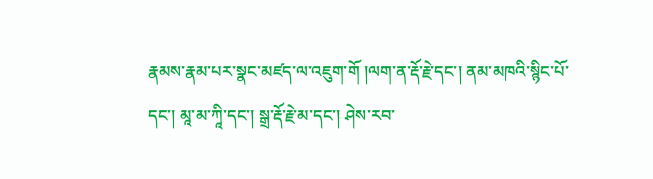རྣམས་རྣམ་པར་སྣང་མཛད་ལ་འཇུག་གོ །ལག་ན་རྡོ་རྗེ་དང་། ནམ་མཁའི་སྙིང་པོ་དང་། མཱ་མ་ཀཱི་དང་། སྒྲ་རྡོ་རྗེ་མ་དང་། ཤེས་རབ་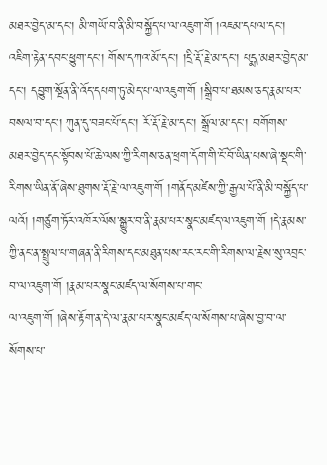མཐར་བྱེད་མ་དང་། མི་གཡོ་བ་ནི་མི་བསྐྱོད་པ་ལ་འཇུག་གོ །འཇམ་དཔལ་དང་། འཇིག་རྟེན་དབང་ཕྱུག་དང་། གོས་དཀའ་མོ་དང་། །དྲི་རྡོ་རྗེ་མ་དང་། པདྨ་མཐར་བྱེད་མ་དང་། དབྱུག་སྔོན་ནི་འོད་དཔག་ཏུ་མེད་པ་ལ་འཇུག་གོ །སྒྲིབ་པ་ཐམས་ཅད་རྣམ་པར་བསལ་བ་དང་། ཀུན་དུ་བཟང་པོ་དང་། རོ་རྡོ་རྗེ་མ་དང་། སྒྲོལ་མ་དང་། བགོགས་མཐར་བྱེད་དང་སྟོབས་པོ་ཆེ་ལས་ཀྱི་རིགས་ཅན་ཕྲག་དོག་གི་ངོ་བོ་ཡིན་པས་ཞེ་སྡང་གི་རིགས་ཡིན་ནོ་ཞེས་ཐུགས་རྡོ་རྗེ་ལ་འཇུག་གོ །གནོད་མཛེས་ཀྱི་རྒྱལ་པོ་ནི་མི་བསྐྱོད་པ་ལའོ། །གཙུག་ཏོར་འཁོར་ལོས་སྒྱུར་བ་ནི་རྣམ་པར་སྣང་མཛད་ལ་འཇུག་གོ །དེ་རྣམས་ཀྱི་ནང་ན་སྤྲུལ་པ་གཞན་ནི་རིགས་དང་མཐུན་པས་རང་རང་གི་རིགས་ལ་རྗེས་སུ་འབྲང་བ་ལ་འཇུག་གོ །རྣམ་པར་སྣང་མཛད་ལ་སོགས་པ་གང་
ལ་འཇུག་གོ །ཞེས་རྟོག་ན་དེ་ལ་རྣམ་པར་སྣང་མཛད་ལ་སོགས་པ་ཞེས་བྱ་བ་ལ་སོགས་པ་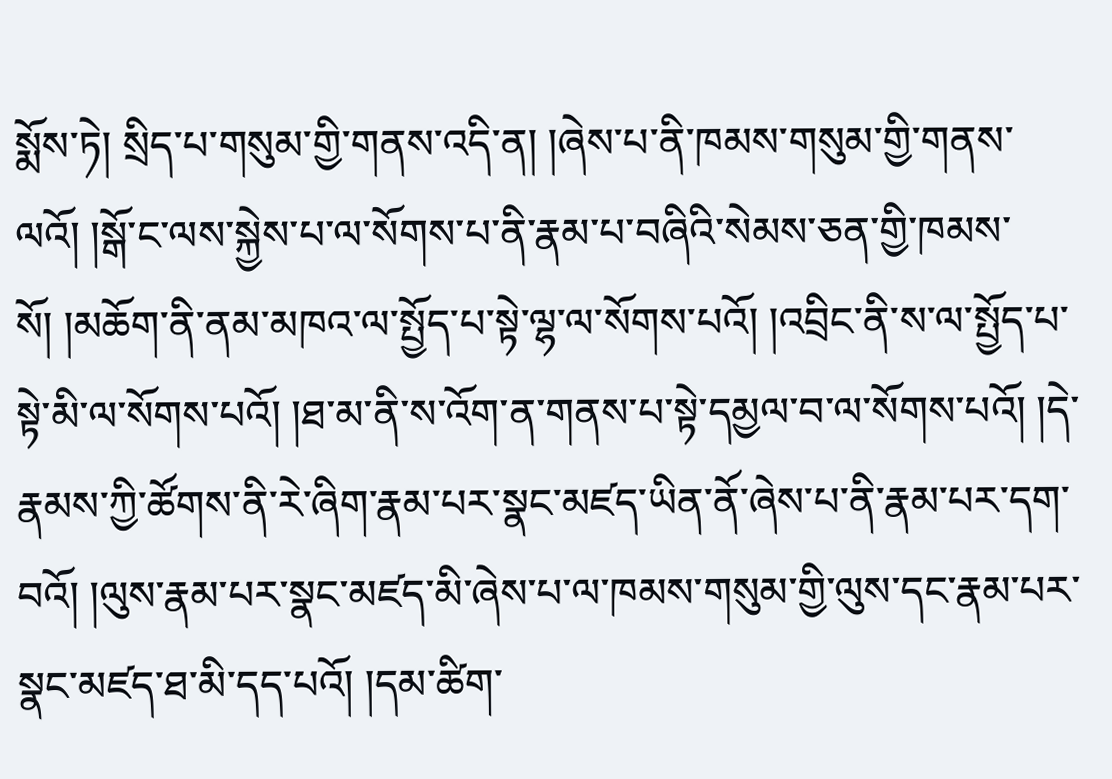སྨོས་ཏེ། སྲིད་པ་གསུམ་གྱི་གནས་འདི་ན། །ཞེས་པ་ནི་ཁམས་གསུམ་གྱི་གནས་ལའོ། །སྒོ་ང་ལས་སྐྱེས་པ་ལ་སོགས་པ་ནི་རྣམ་པ་བཞིའི་སེམས་ཅན་གྱི་ཁམས་སོ། །མཆོག་ནི་ནམ་མཁའ་ལ་སྤྱོད་པ་སྟེ་ལྷ་ལ་སོགས་པའོ། །འབྲིང་ནི་ས་ལ་སྤྱོད་པ་སྟེ་མི་ལ་སོགས་པའོ། །ཐ་མ་ནི་ས་འོག་ན་གནས་པ་སྟེ་དམྱལ་བ་ལ་སོགས་པའོ། །དེ་རྣམས་ཀྱི་ཚོགས་ནི་རེ་ཞིག་རྣམ་པར་སྣང་མཛད་ཡིན་ནོ་ཞེས་པ་ནི་རྣམ་པར་དག་བའོ། །ལུས་རྣམ་པར་སྣང་མཛད་མི་ཞེས་པ་ལ་ཁམས་གསུམ་གྱི་ལུས་དང་རྣམ་པར་སྣང་མཛད་ཐ་མི་དད་པའོ། །དམ་ཚིག་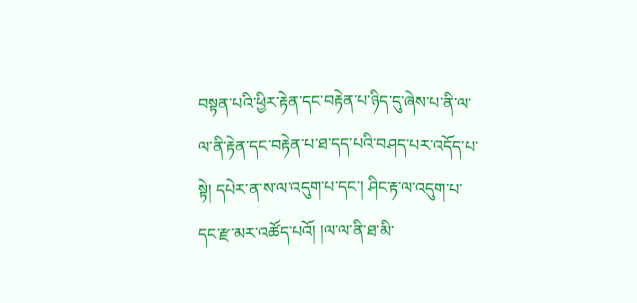བསྟན་པའི་ཕྱིར་རྟེན་དང་བརྟེན་པ་ཉིད་དུ་ཞེས་པ་ནི་ལ་ལ་ནི་རྟེན་དང་བརྟེན་པ་ཐ་དད་པའི་བཤད་པར་འདོད་པ་སྟེ། དཔེར་ན་ས་ལ་འདུག་པ་དང་། ཤིང་རྟ་ལ་འདུག་པ་དང་རྫ་མར་འཚོད་པའོ། །ལ་ལ་ནི་ཐ་མི་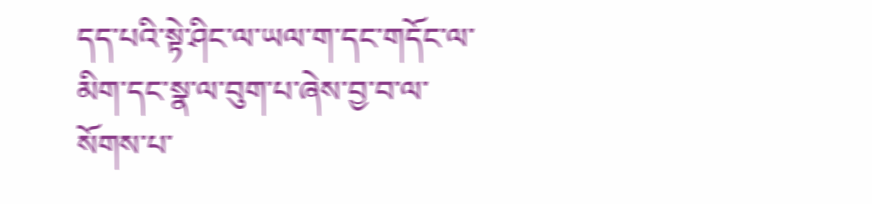དད་པའི་སྟེ་ཤིང་ལ་ཡལ་ག་དང་གདོང་ལ་མིག་དང་སྣ་ལ་བུག་པ་ཞེས་བྱ་བ་ལ་སོགས་པ་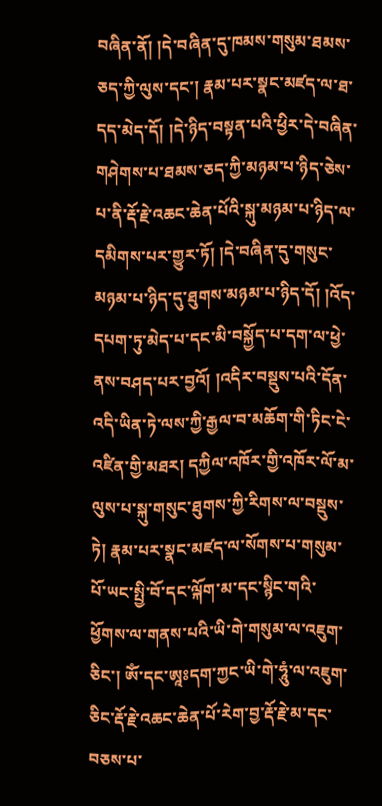བཞིན་ནོ། །དེ་བཞིན་དུ་ཁམས་གསུམ་ཐམས་ཅད་ཀྱི་ལུས་དང་། རྣམ་པར་སྣང་མཛད་ལ་ཐ་དད་མེད་དོ། །དེ་ཉིད་བསྟན་པའི་ཕྱིར་དེ་བཞིན་གཤེགས་པ་ཐམས་ཅད་ཀྱི་མཉམ་པ་ཉིད་ཅེས་པ་ནི་རྡོ་རྗེ་འཆང་ཆེན་པོའི་སྐུ་མཉམ་པ་ཉིད་ལ་དམིགས་པར་གྱུར་ཏོ། །དེ་བཞིན་དུ་གསུང་མཉམ་པ་ཉིད་དུ་ཐུགས་མཉམ་པ་ཉིད་དོ། །འོད་དཔག་ཏུ་མེད་པ་དང་མི་བསྐྱོད་པ་དག་ལ་ཕྱེ་ནས་བཤད་པར་བྱའོ། །འདིར་བསྡུས་པའི་དོན་འདི་ཡིན་ཏེ་ལས་ཀྱི་རྒྱལ་བ་མཆོག་གི་ཏིང་ངེ་འཛིན་གྱི་མཐར། དཀྱིལ་འཁོར་གྱི་འཁོར་ལོ་མ་ལུས་པ་སྐུ་གསུང་ཐུགས་ཀྱི་རིགས་ལ་བསྡུས་ཏེ། རྣམ་པར་སྣང་མཛད་ལ་སོགས་པ་གསུམ་པོ་ཡང་སྤྱི་བོ་དང་ལྐོག་མ་དང་སྙིང་གའི་ཕྱོགས་ལ་གནས་པའི་ཡི་གེ་གསུམ་ལ་འཇུག་ཅིང་། ཨོཾ་དང་ཨཱཿདག་ཀྱང་ཡི་གེ་ཧཱུཾ་ལ་འཇུག་ཅིང་རྡོ་རྗེ་འཆང་ཆེན་པོ་རེག་བྱ་རྡོ་རྗེ་མ་དང་བཅས་པ་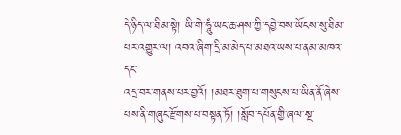དེ་ཉིད་ལ་ཐིམ་སྟེ། ཡི་གེ་ཧཱུཾ་ཡང་ཆ་ཤས་ཀྱི་དབྱེ་བས་ཡོངས་སུ་ཐིམ་པར་འགྱུར་ལ། འབའ་ཞིག་དྲི་མ་མེད་པ་མཐའ་ཡས་པ་ནམ་མཁའ་དང་
འདྲ་བར་གནས་པར་བྱའོ། །མཐར་ཐུག་པ་གསུངས་པ་ཡིན་ནོ་ཞེས་པས་ནི་གཞུང་རྫོགས་པ་བསྟན་ཏོ། །སློབ་དཔོན་གྱི་ཞལ་སྔ་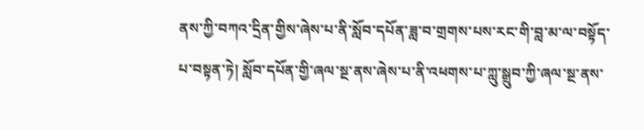ནས་ཀྱི་བཀའ་དྲིན་གྱིས་ཞེས་པ་ནི་སློབ་དཔོན་ཟླ་བ་གྲགས་པས་རང་གི་བླ་མ་ལ་བསྟོད་པ་བསྟན་ཏེ། སློབ་དཔོན་གྱི་ཞལ་སྔ་ནས་ཞེས་པ་ནི་འཕགས་པ་ཀླུ་སྒྲུབ་ཀྱི་ཞལ་སྔ་ནས་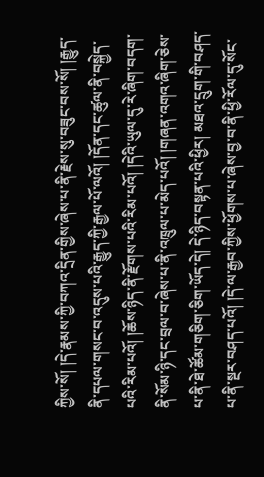ཀྱིས་སོ། །དེ་རྣམས་ཀྱི་བཀའ་དྲིན་གྱིས་ཞེས་པ་ནི་རྗེས་སུ་བཟུང་བས་སོ། །རྒྱུད་ནི་དཔལ་གསང་བ་འདུས་པའི་རྒྱུད་ཀྱི་རྒྱལ་པོ་ལའོ། །དོན་དང་ཚུལ་ནི་བསྐྱེད་པའི་རིམ་པའོ། །ཆོས་ཉིད་ནི་རྫོགས་པའི་རིམ་པའོ། །དེའི་ཡུལ་དུ་རེ་ཞིག་བདག་ནི་སོམ་ཉི་དང་བྲལ་བ་ཞེས་པ་ནི་འཁྲུལ་པ་མེད་པའོ། །གཞན་འགའ་ཞིག་ཅེས་པ་ནི་ཐེ་ཚོམ་གཅིག་ཅིག་ཡོད་དེ། དེ་ཉིད་བསྟན་པའི་ཕྱིར། མཐའ་དྲུག་གི་བཤད་པ་ནི་སྔར་བཤད་པའོ། །དེ་ལ་རྒྱབ་ཀྱིས་ཕྱོགས་པ་ཞེས་བྱ་བ་ནི་ཕྱི་རོལ་དུ་སོང་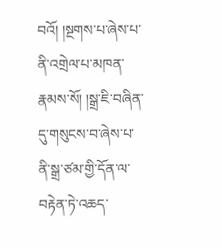བའོ། །སྔགས་པ་ཞེས་པ་ནི་འགྲེལ་པ་མཁན་རྣམས་སོ། །སྒྲ་ཇི་བཞིན་དུ་གསུངས་བ་ཞེས་པ་ནི་སྒྲ་ཙམ་གྱི་དོན་ལ་བརྟེན་ཏེ་འཆད་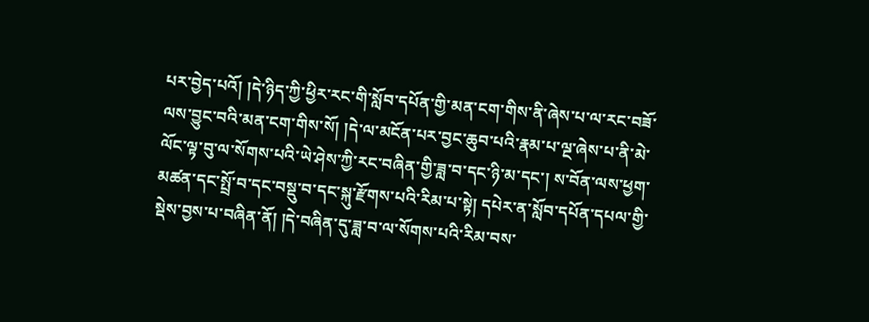པར་བྱེད་པའོ། །དེ་ཉིད་ཀྱི་ཕྱིར་རང་གི་སློབ་དཔོན་གྱི་མན་ངག་གིས་ནི་ཞེས་པ་ལ་རང་བཟོ་ལས་བྱུང་བའི་མན་ངག་གིས་སོ། །དེ་ལ་མངོན་པར་བྱང་ཆུབ་པའི་རྣམ་པ་ལྔ་ཞེས་པ་ནི་མེ་ལོང་ལྟ་བུ་ལ་སོགས་པའི་ཡེ་ཤེས་ཀྱི་རང་བཞིན་གྱི་ཟླ་བ་དང་ཉི་མ་དང་། ས་བོན་ལས་ཕྱག་མཚན་དང་སྤྲོ་བ་དང་བསྡུ་བ་དང་སྐུ་རྫོགས་པའི་རིམ་པ་སྟེ། དཔེར་ན་སློབ་དཔོན་དཔལ་གྱི་སྡེས་བྱས་པ་བཞིན་ནོ། །དེ་བཞིན་དུ་ཟླ་བ་ལ་སོགས་པའི་རིམ་བས་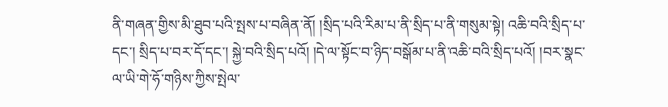ནི་གཞན་གྱིས་མི་ཐུབ་པའི་སྤས་པ་བཞིན་ནོ། །སྲིད་པའི་རིམ་པ་ནི་སྲིད་པ་ནི་གསུམ་སྟེ། འཆི་བའི་སྲིད་པ་དང་། སྲིད་པ་བར་དོ་དང་། སྐྱེ་བའི་སྲིད་པའོ། །དེ་ལ་སྟོང་བ་ཉིད་བསྒོམ་པ་ནི་འཆི་བའི་སྲིད་པའོ། །བར་སྣང་ལ་ཡི་གེ་ཧོ་གཉིས་ཀྱིས་སྤེལ་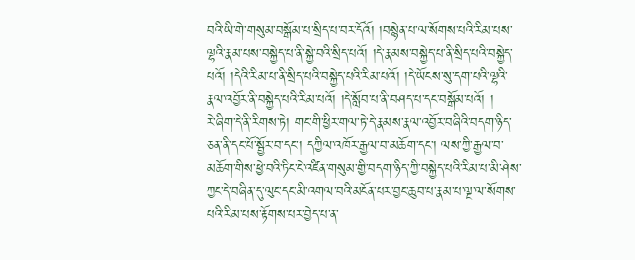བའི་ཡི་གེ་གསུམ་བསྒོམ་པ་སྲིད་པ་བར་དོའོ། །བསྙེན་པ་ལ་སོགས་པའི་རིམ་པས་ལྷའི་རྣམ་པས་བསྐྱེད་པ་ནི་སྐྱེ་བའི་སྲིད་པའོ། །དེ་རྣམས་བསྐྱེད་པ་ནི་སྲིད་པའི་བསྐྱེད་པའོ། །དེའི་རིམ་པ་ནི་སྲིད་པའི་བསྐྱེད་པའི་རིམ་པའོ། །དེ་ཡོངས་སུ་དག་པའི་ལྷའི་རྣལ་འབྱོར་ནི་བསྐྱེད་པའི་རིམ་པའོ། །དེ་སློབ་པ་ནི་བཤད་པ་དང་བསྒོམ་པའོ། །
རེ་ཞིག་དེ་ནི་རིགས་ཏེ། གང་གི་ཕྱིར་གལ་ཏེ་དེ་རྣམས་རྣལ་འབྱོར་བཞིའི་བདག་ཉིད་ཅན་ནི་དང་པོ་སྦྱོར་བ་དང་། དཀྱིལ་འཁོར་རྒྱལ་བ་མཆོག་དང་། ལས་ཀྱི་རྒྱལ་བ་མཆོག་གིས་ཕྱེ་བའི་ཏིང་ངེ་འཛིན་གསུམ་གྱི་བདག་ཉིད་ཀྱི་བསྐྱེད་པའི་རིམ་པ་མི་ཤེས་ཀྱང་དེ་བཞིན་དུ་ལུང་དང་མི་འགལ་བའི་མངོན་པར་བྱང་ཆུབ་པ་རྣམ་པ་ལྔ་ལ་སོགས་པའི་རིམ་པས་རྟོགས་པར་བྱེད་པ་ན་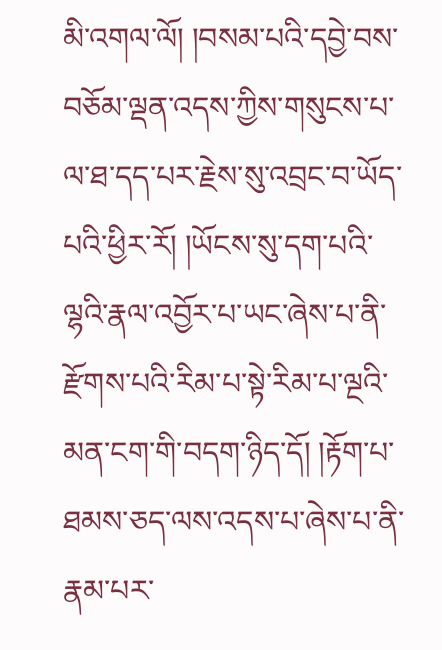མི་འགལ་ལོ། །བསམ་པའི་དབྱེ་བས་བཅོམ་ལྡན་འདས་ཀྱིས་གསུངས་པ་ལ་ཐ་དད་པར་རྗེས་སུ་འབྲང་བ་ཡོད་པའི་ཕྱིར་རོ། །ཡོངས་སུ་དག་པའི་ལྷའི་རྣལ་འབྱོར་པ་ཡང་ཞེས་པ་ནི་རྫོགས་པའི་རིམ་པ་སྟེ་རིམ་པ་ལྔའི་མན་ངག་གི་བདག་ཉིད་དོ། །རྟོག་པ་ཐམས་ཅད་ལས་འདས་པ་ཞེས་པ་ནི་རྣམ་པར་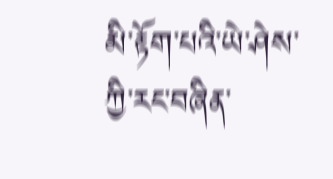མི་རྟོག་པའི་ཡེ་ཤེས་ཀྱི་རང་བཞིན་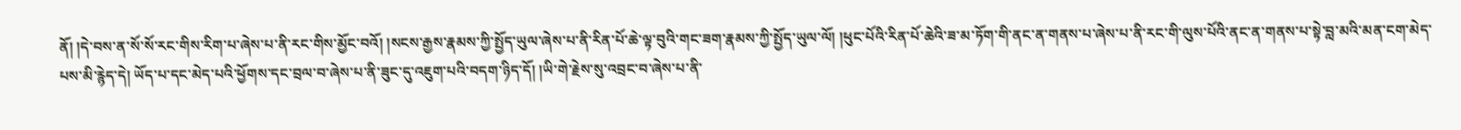ནོ། །དེ་བས་ན་སོ་སོ་རང་གིས་རིག་པ་ཞེས་པ་ནི་རང་གིས་མྱོང་བའོ། །སངས་རྒྱས་རྣམས་ཀྱི་སྤྱོད་ཡུལ་ཞེས་པ་ནི་རིན་པོ་ཆེ་ལྟ་བུའི་གང་ཟག་རྣམས་ཀྱི་སྤྱོད་ཡུལ་ལོ། །ཕུང་པོའི་རིན་པོ་ཆེའི་ཟ་མ་ཏོག་གི་ནང་ན་གནས་པ་ཞེས་པ་ནི་རང་གི་ལུས་པོའི་ནང་ན་གནས་པ་སྟེ་བླ་མའི་མན་ངག་མེད་པས་མི་རྙེད་དེ། ཡོད་པ་དང་མེད་པའི་ཕྱོགས་དང་བྲལ་བ་ཞེས་པ་ནི་ཟུང་དུ་འཇུག་པའི་བདག་ཉིད་དོ། །ཡི་གེ་རྗེས་སུ་འབྲང་བ་ཞེས་པ་ནི་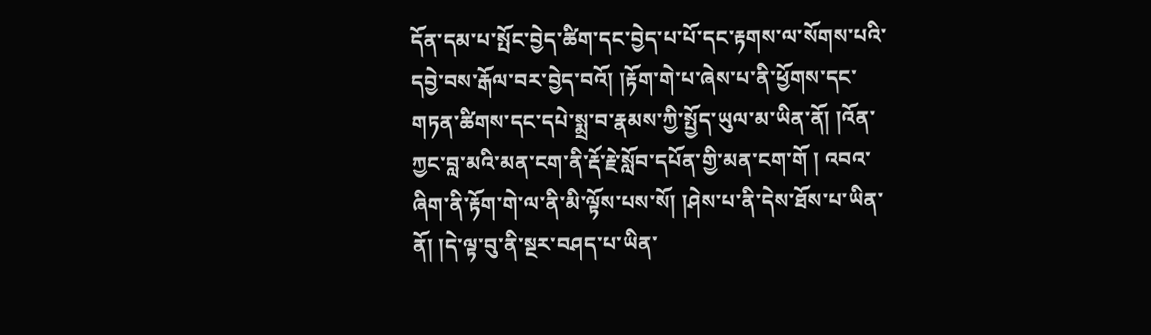དོན་དམ་པ་སྤོང་བྱེད་ཚིག་དང་བྱེད་པ་པོ་དང་རྟགས་ལ་སོགས་པའི་དབྱེ་བས་རྒོལ་བར་བྱེད་བའོ། །རྟོག་གེ་པ་ཞེས་པ་ནི་ཕྱོགས་དང་གཏན་ཚིགས་དང་དཔེ་སྨྲ་བ་རྣམས་ཀྱི་སྤྱོད་ཡུལ་མ་ཡིན་ནོ། །འོན་ཀྱང་བླ་མའི་མན་ངག་ནི་རྡོ་རྗེ་སློབ་དཔོན་གྱི་མན་ངག་གོ ། འབའ་ཞིག་ནི་རྟོག་གེ་ལ་ནི་མི་ལྟོས་པས་སོ། །ཤེས་པ་ནི་དེས་ཐོས་པ་ཡིན་ནོ། །དེ་ལྟ་བུ་ནི་སྔར་བཤད་པ་ཡིན་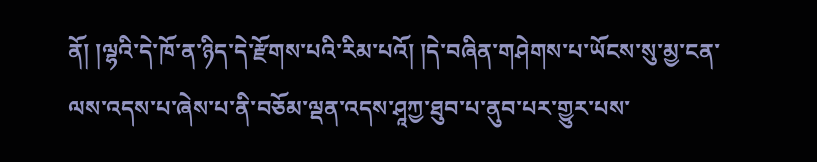ནོ། །ལྷའི་དེ་ཁོ་ན་ཉིད་དེ་རྫོགས་པའི་རིམ་པའོ། །དེ་བཞིན་གཤེགས་པ་ཡོངས་སུ་མྱ་ངན་ལས་འདས་པ་ཞེས་པ་ནི་བཅོམ་ལྡན་འདས་ཤཱཀྱ་ཐུབ་པ་ནུབ་པར་གྱུར་པས་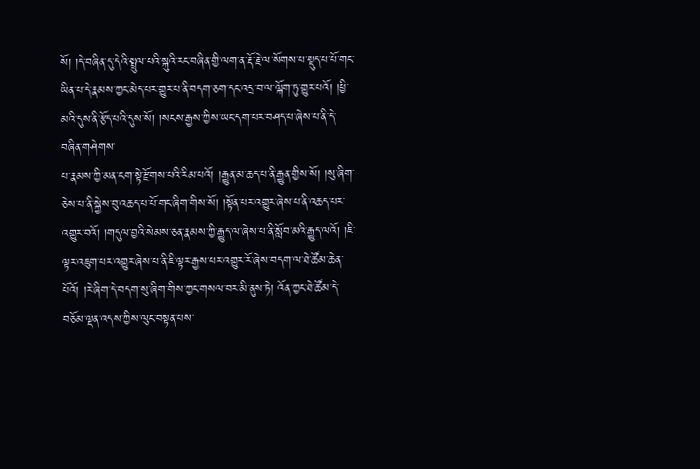སོ། །དེ་བཞིན་དུ་དེའི་སྤྲུལ་པའི་སྐུའི་རང་བཞིན་གྱི་ལག་ན་རྡོ་རྗེ་ལ་སོགས་པ་སྡུད་པ་པོ་གང་ཡིན་པ་དེ་རྣམས་ཀྱང་མེད་པར་གྱུར་པ་ནི་བདག་ཅག་དང་འདྲ་བ་ལ་ལྐོག་ཏུ་གྱུར་པའོ། །ཕྱི་མའི་དུས་ནི་རྩོད་པའི་དུས་སོ། །སངས་རྒྱས་ཀྱིས་ཡང་དག་པར་བཤད་པ་ཞེས་པ་ནི་དེ་བཞིན་གཤེགས་
པ་རྣམས་ཀྱི་མན་ངག་སྟེ་རྫོགས་པའི་རིམ་པའོ། །རྒྱུན་མ་ཆད་པ་ནི་རྒྱུན་གྱིས་སོ། །སུ་ཞིག་ཅེས་པ་ནི་སྐྱེས་བུ་འཆད་པ་པོ་གང་ཞིག་གིས་སོ། །སྟོན་པར་འགྱུར་ཞེས་པ་ནི་འཆད་པར་འགྱུར་བའོ། །གདུལ་བྱའི་སེམས་ཅན་རྣམས་ཀྱི་རྒྱུད་ལ་ཞེས་པ་ནི་སློབ་མའི་རྒྱུད་ལའོ། །ཇི་ལྟར་འཇུག་པར་འགྱུར་ཞེས་པ་ནི་ཇི་ལྟར་རྒྱས་པར་འགྱུར་རོ་ཞེས་བདག་ལ་ཐེ་ཚོམ་ཆེན་པོའོ། །རེ་ཞིག་དེ་བདག་སུ་ཞིག་གིས་ཀྱང་གསལ་བར་མི་ནུས་ཏེ། འོན་ཀྱང་ཐེ་ཚོམ་དེ་བཅོམ་ལྡན་འདས་ཀྱིས་ལུང་བསྟན་པས་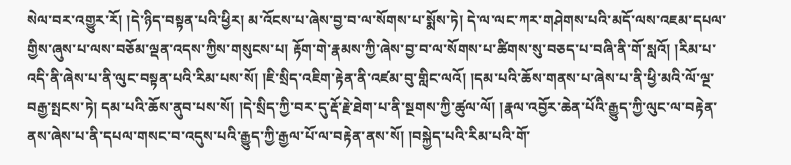སེལ་བར་འགྱུར་རོ། །དེ་ཉིད་བསྟན་པའི་ཕྱིར། མ་འོངས་པ་ཞེས་བྱ་བ་ལ་སོགས་པ་སྨོས་ཏེ། དེ་ལ་ལང་ཀར་གཤེགས་པའི་མདོ་ལས་འཇམ་དཔལ་གྱིས་ཞུས་པ་ལས་བཅོམ་ལྡན་འདས་ཀྱིས་གསུངས་པ། རྟོག་གེ་རྣམས་ཀྱི་ཞེས་བྱ་བ་ལ་སོགས་པ་ཚིགས་སུ་བཅད་པ་བཞི་ནི་གོ་སླའོ། །རིམ་པ་འདི་ནི་ཞེས་པ་ནི་ལུང་བསྟན་པའི་རིམ་པས་སོ། །ཇི་སྲིད་འཇིག་རྟེན་ནི་འཛམ་བུ་གླིང་ལའོ། །དམ་པའི་ཆོས་གནས་པ་ཞེས་པ་ནི་ཕྱི་མའི་ལོ་ལྔ་བརྒྱ་སྤངས་ཏེ། དམ་པའི་ཆོས་ནུབ་པས་སོ། །དེ་སྲིད་ཀྱི་བར་དུ་རྡོ་རྗེ་ཐེག་པ་ནི་སྔགས་ཀྱི་ཚུལ་ལོ། །རྣལ་འབྱོར་ཆེན་པོའི་རྒྱུད་ཀྱི་ལུང་ལ་བརྟེན་ནས་ཞེས་པ་ནི་དཔལ་གསང་བ་འདུས་པའི་རྒྱུད་ཀྱི་རྒྱལ་པོ་ལ་བརྟེན་ནས་སོ། །བསྐྱེད་པའི་རིམ་པའི་གོ་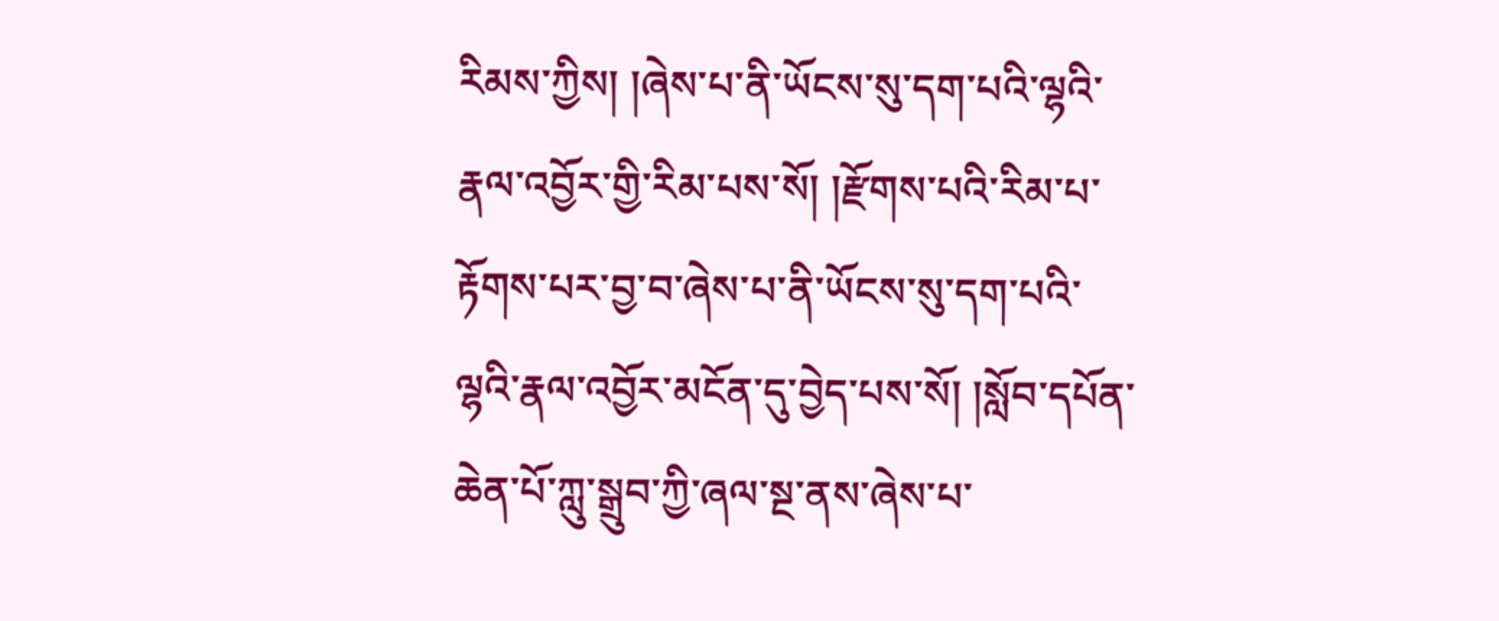རིམས་ཀྱིས། །ཞེས་པ་ནི་ཡོངས་སུ་དག་པའི་ལྷའི་རྣལ་འབྱོར་གྱི་རིམ་པས་སོ། །རྫོགས་པའི་རིམ་པ་རྟོགས་པར་བྱ་བ་ཞེས་པ་ནི་ཡོངས་སུ་དག་པའི་ལྷའི་རྣལ་འབྱོར་མངོན་དུ་བྱེད་པས་སོ། །སློབ་དཔོན་ཆེན་པོ་ཀླུ་སྒྲུབ་ཀྱི་ཞལ་སྔ་ནས་ཞེས་པ་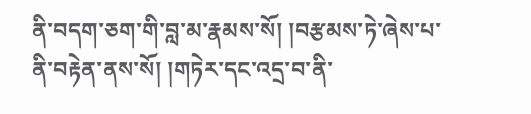ནི་བདག་ཅག་གི་བླ་མ་རྣམས་སོ། །བརྩམས་ཏེ་ཞེས་པ་ནི་བརྟེན་ནས་སོ། །གཏེར་དང་འདྲ་བ་ནི་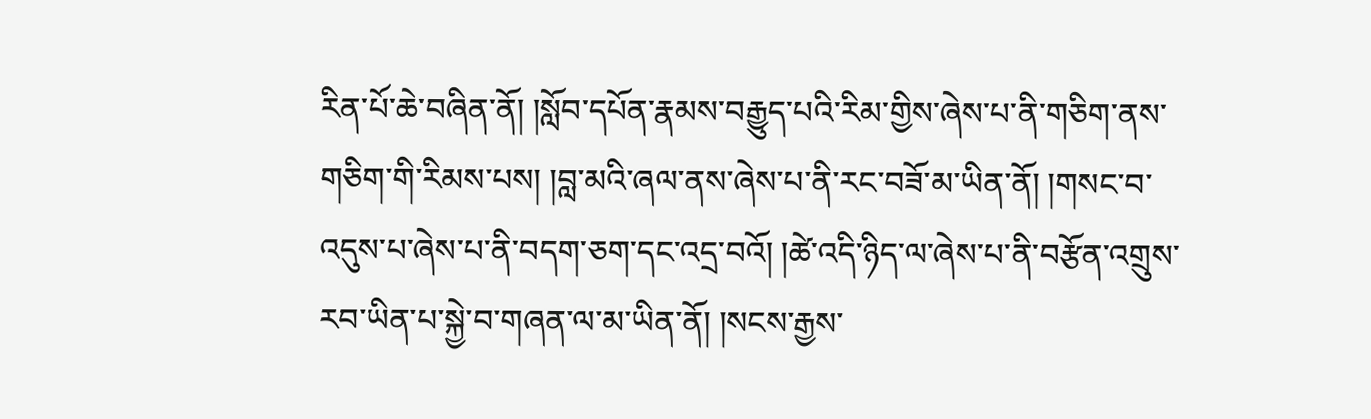རིན་པོ་ཆེ་བཞིན་ནོ། །སློབ་དཔོན་རྣམས་བརྒྱུད་པའི་རིམ་གྱིས་ཞེས་པ་ནི་གཅིག་ནས་གཅིག་གི་རིམས་པས། །བླ་མའི་ཞལ་ནས་ཞེས་པ་ནི་རང་བཟོ་མ་ཡིན་ནོ། །གསང་བ་འདུས་པ་ཞེས་པ་ནི་བདག་ཅག་དང་འདྲ་བའོ། །ཚེ་འདི་ཉིད་ལ་ཞེས་པ་ནི་བརྩོན་འགྲུས་རབ་ཡིན་པ་སྐྱེ་བ་གཞན་ལ་མ་ཡིན་ནོ། །སངས་རྒྱས་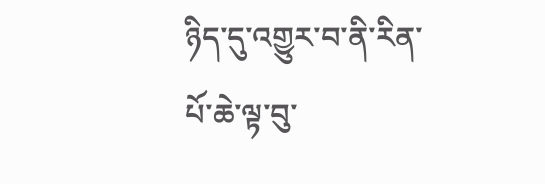ཉིད་དུ་འགྱུར་བ་ནི་རིན་པོ་ཆེ་ལྟ་བུ་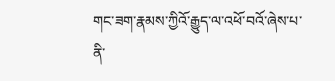གང་ཟག་རྣམས་ཀྱིའོ་རྒྱུད་ལ་འཕོ་བའོ་ཞེས་པ་ནི་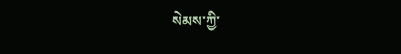སེམས་ཀྱི་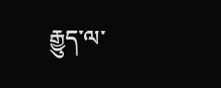རྒྱུད་ལ་